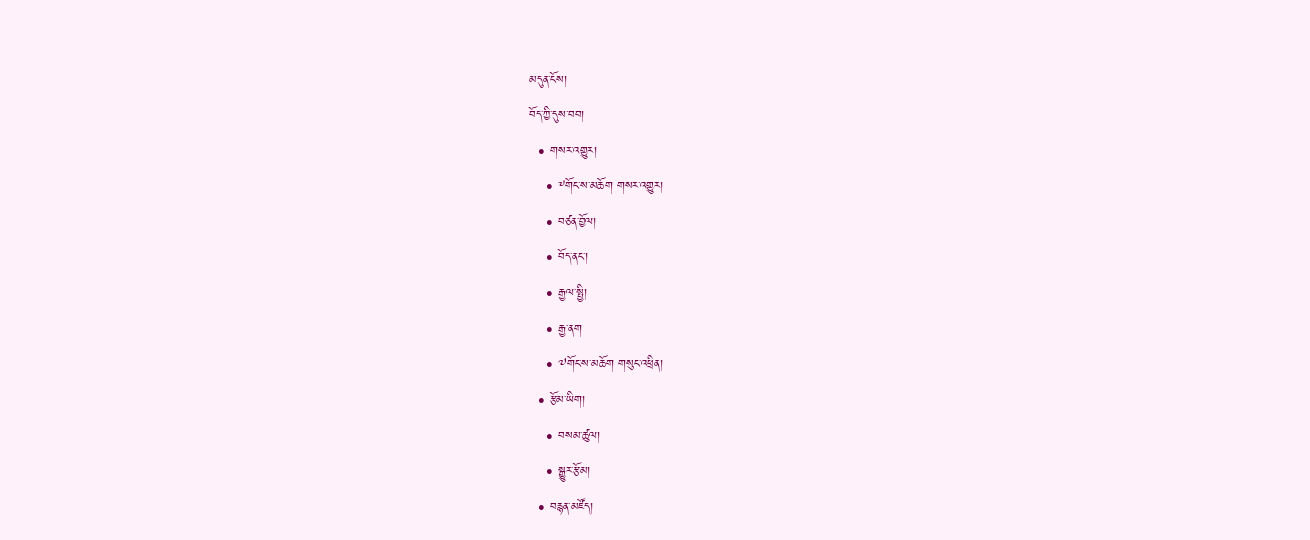མདུན་ངོས།
བོད་ཀྱི་དུས་བབ།
  • གསར་འགྱུར།
    • ༸གོང་ས་མཆོག གསར་འགྱུར།
    • བཙན་བྱོལ།
    • བོད་ནང་།
    • རྒྱལ་སྤྱི།
    • རྒྱ་ནག
    • ༧གོང་ས་མཆོག གསུང་འཕྲིན།
  • རྩོམ་ཡིག།
    • བསམ་ཚུལ།
    • སྒྱུར་རྩོམ།
  • བརྙན་མཛོད།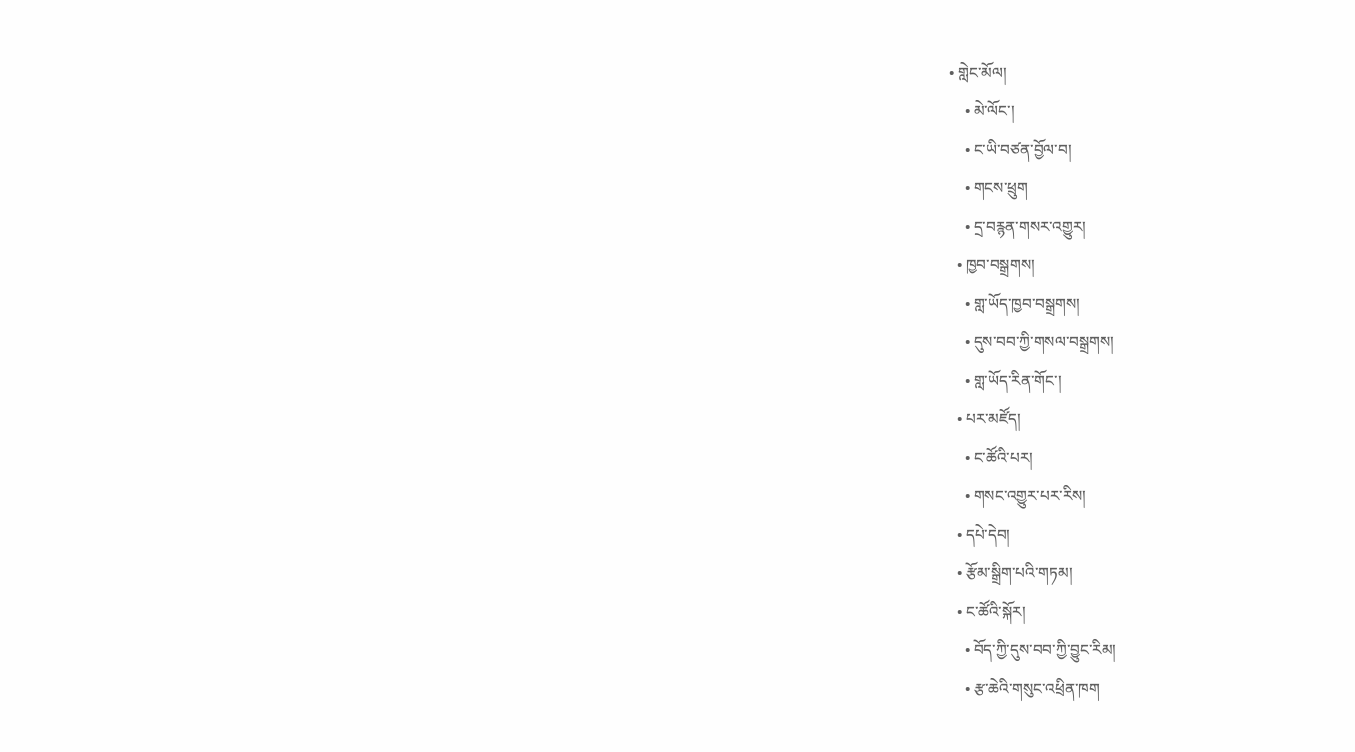• གླེང་མོལ།
    • མེ་ལོང་།
    • ང་ཡི་བཙན་བྱོལ་བ།
    • གངས་ཕྲུག
    • དྲ་བརྙན་གསར་འགྱུར།
  • ཁྱབ་བསྒྲགས།
    • གླ་ཡོད་ཁྱབ་བསྒྲགས།
    • དུས་བབ་ཀྱི་གསལ་བསྒྲགས།
    • གླ་ཡོད་རིན་གོང་།
  • པར་མཛོད།
    • ང་ཚོའི་པར།
    • གསང་འགྱུར་པར་རིས།
  • དཔེ་དེབ།
  • རྩོམ་སྒྲིག་པའི་གཏམ།
  • ང་ཚོའི་སྐོར།
    • བོད་ཀྱི་དུས་བབ་ཀྱི་བྱུང་རིམ།
    • རྩ་ཆེའི་གསུང་འཕྲིན་ཁག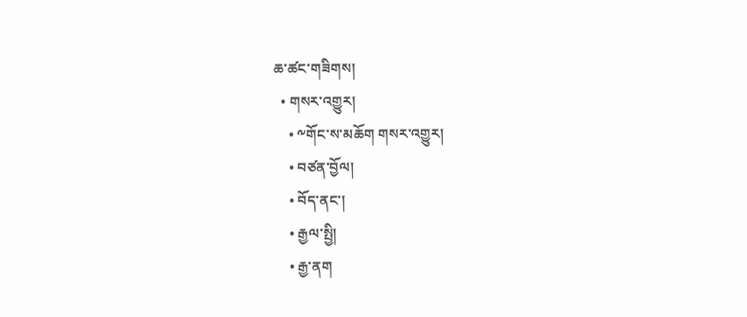ཆ་ཚང་གཟིགས།
  • གསར་འགྱུར།
    • ༸གོང་ས་མཆོག གསར་འགྱུར།
    • བཙན་བྱོལ།
    • བོད་ནང་།
    • རྒྱལ་སྤྱི།
    • རྒྱ་ནག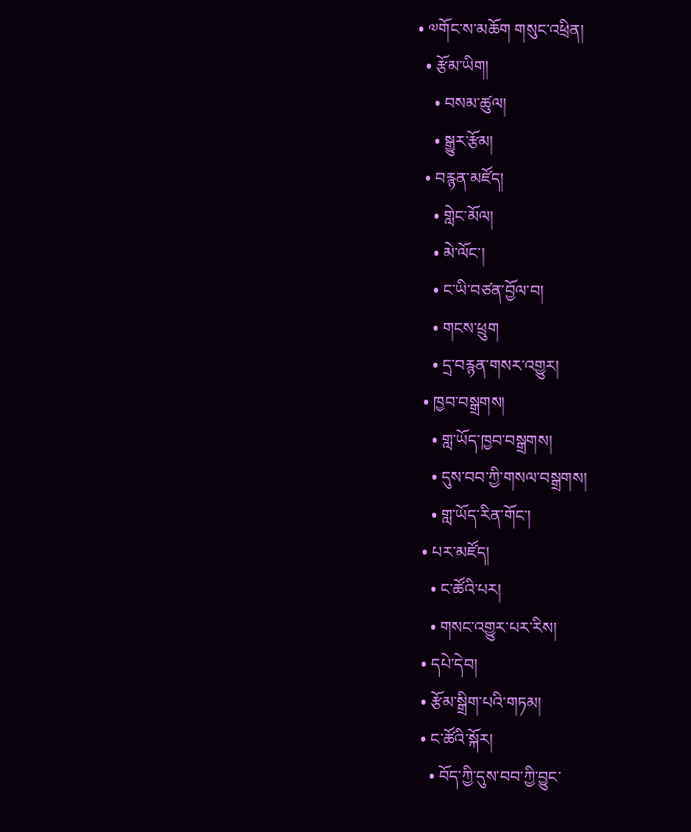• ༧གོང་ས་མཆོག གསུང་འཕྲིན།
  • རྩོམ་ཡིག།
    • བསམ་ཚུལ།
    • སྒྱུར་རྩོམ།
  • བརྙན་མཛོད།
    • གླེང་མོལ།
    • མེ་ལོང་།
    • ང་ཡི་བཙན་བྱོལ་བ།
    • གངས་ཕྲུག
    • དྲ་བརྙན་གསར་འགྱུར།
  • ཁྱབ་བསྒྲགས།
    • གླ་ཡོད་ཁྱབ་བསྒྲགས།
    • དུས་བབ་ཀྱི་གསལ་བསྒྲགས།
    • གླ་ཡོད་རིན་གོང་།
  • པར་མཛོད།
    • ང་ཚོའི་པར།
    • གསང་འགྱུར་པར་རིས།
  • དཔེ་དེབ།
  • རྩོམ་སྒྲིག་པའི་གཏམ།
  • ང་ཚོའི་སྐོར།
    • བོད་ཀྱི་དུས་བབ་ཀྱི་བྱུང་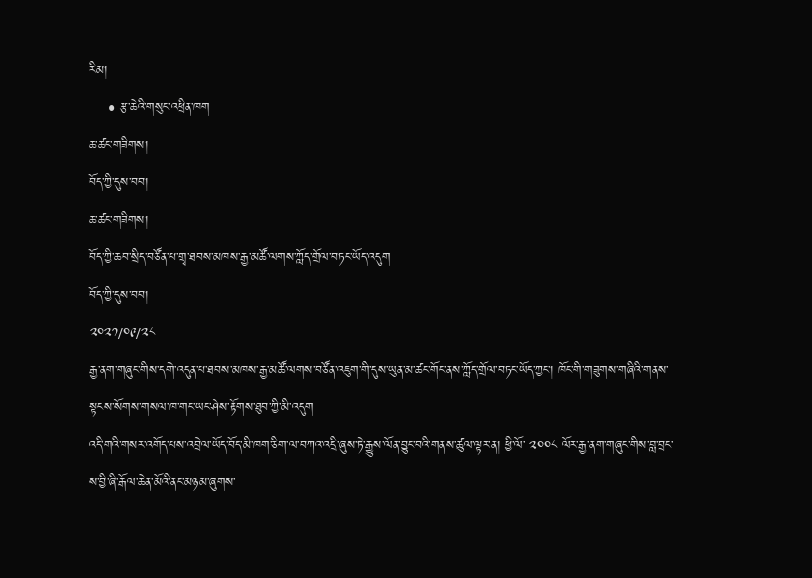རིམ།
    • རྩ་ཆེའི་གསུང་འཕྲིན་ཁག
ཆ་ཚང་གཟིགས།
བོད་ཀྱི་དུས་བབ།
ཆ་ཚང་གཟིགས།
བོད་ཀྱི་ཆབ་སྲིད་བཙོན་པ་གྲྭ་ཐབས་མཁས་རྒྱ་མཚོ་ལགས་ཀློད་གྲོལ་བཏང་ཡོད་འདུག
བོད་ཀྱི་དུས་བབ།
༢༠༢༡/༠༩/༢༨
རྒྱ་ནག་གཞུང་གིས་དགེ་འདུན་པ་ཐབས་མཁས་རྒྱ་མཚོ་ལགས་བཙོན་འཇུག་གི་དུས་ཡུན་མ་ཚང་གོང་ནས་ཀློད་གྲོལ་བཏང་ཡོད་ཀྱང་། ཁོང་གི་གཟུགས་གཞིའི་གནས་སྟངས་སོགས་གསལ་ཁ་གང་ཡང་ཤེས་རྟོགས་ཐུབ་ཀྱི་མི་འདུག
འདི་གའི་གསར་འགོད་པས་འབྲེལ་ཡོད་བོད་མི་ཁག་ཅིག་ལ་བཀའ་འདྲི་ཞུས་ཏེ་རྒྱུས་ལོན་བྱུང་བའི་གནས་ཚུལ་ལྟར་ན། ཕྱི་ལོ་ ༢༠༠༨ ལོར་རྒྱ་ནག་གཞུང་གིས་བླ་བྲང་ས་བྱི་ཞི་རྒོལ་ཆེན་མོའི་ནང་མཉམ་ཞུགས་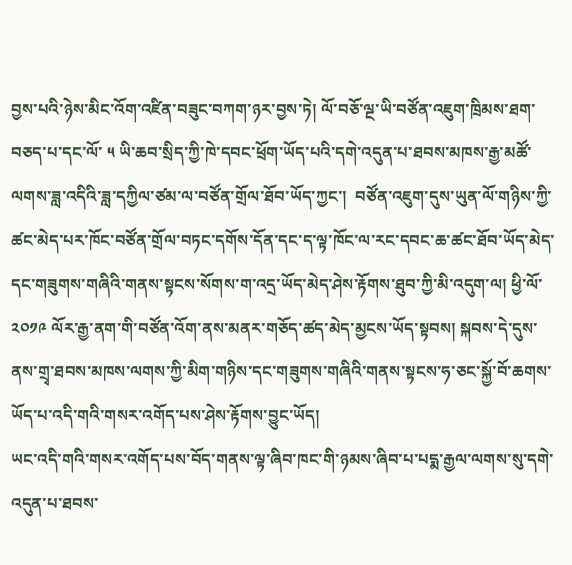བྱས་པའི་ཉེས་མིང་འོག་འཛིན་བཟུང་བཀག་ཉར་བྱས་ཏེ། ལོ་བཅོ་ལྔ་ཡི་བཙོན་འཇུག་ཁྲིམས་ཐག་བཅད་པ་དང་ལོ་ ༥ ཡི་ཆབ་སྲིད་ཀྱི་ཁེ་དབང་ཕྲོག་ཡོད་པའི་དགེ་འདུན་པ་ཐབས་མཁས་རྒྱ་མཚོ་ལགས་ཟླ་འདིའི་ཟླ་དཀྱིལ་ཙམ་ལ་བཙོན་གྲོལ་ཐོབ་ཡོད་ཀྱང་།  བཙོན་འཇུག་དུས་ཡུན་ལོ་གཉིས་ཀྱི་ཚང་མེད་པར་ཁོང་བཙོན་གྲོལ་བཏང་དགོས་དོན་དང་ད་ལྟ་ཁོང་ལ་རང་དབང་ཆ་ཚང་ཐོབ་ཡོད་མེད་དང་གཟུགས་གཞིའི་གནས་སྟངས་སོགས་ག་འདྲ་ཡོད་མེད་ཤེས་རྟོགས་ཐུབ་ཀྱི་མི་འདུག་ལ། ཕྱི་ལོ་ ༢༠༡༩ ལོར་རྒྱ་ནག་གི་བཙོན་འོག་ནས་མནར་གཅོད་ཚད་མེད་མྱངས་ཡོད་སྟབས། སྐབས་དེ་དུས་ནས་གྲྭ་ཐབས་མཁས་ལགས་ཀྱི་མིག་གཉིས་དང་གཟུགས་གཞིའི་གནས་སྟངས་ཧ་ཅང་སྐྱོ་བོ་ཆགས་ཡོད་པ་འདི་གའི་གསར་འགོད་པས་ཤེས་རྟོགས་བྱུང་ཡོད།
ཡང་འདི་གའི་གསར་འགོད་པས་བོད་གནས་ལྟ་ཞིབ་ཁང་གི་ཉམས་ཞིབ་པ་པདྨ་རྒྱལ་ལགས་སུ་དགེ་འདུན་པ་ཐབས་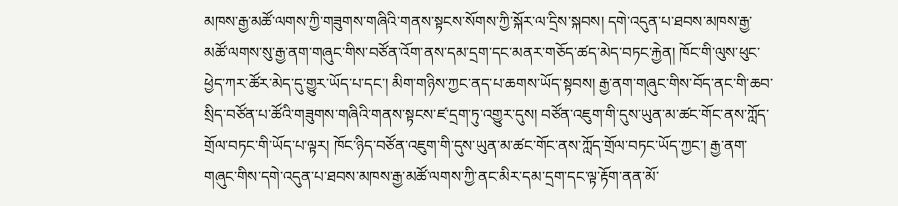མཁས་རྒྱ་མཚོ་ལགས་ཀྱི་གཟུགས་གཞིའི་གནས་སྟངས་སོགས་ཀྱི་སྐོར་ལ་དྲིས་སྐབས། དགེ་འདུན་པ་ཐབས་མཁས་རྒྱ་མཚོ་ལགས་སུ་རྒྱ་ནག་གཞུང་གིས་བཙོན་འོག་ནས་དམ་དྲག་དང་མནར་གཅོད་ཚད་མེད་བཏང་རྐྱེན། ཁོང་གི་ལུས་ཕུང་ཕྱེད་ཀར་ཚོར་མེད་དུ་གྱུར་ཡོད་པ་དང་། མིག་གཉིས་ཀྱང་ནད་པ་ཆགས་ཡོད་སྟབས། རྒྱ་ནག་གཞུང་གིས་བོད་ནང་གི་ཆབ་སྲིད་བཙོན་པ་ཚོའི་གཟུགས་གཞིའི་གནས་སྟངས་ཛ་དྲག་ཏུ་འགྱུར་དུས། བཙོན་འཇུག་གི་དུས་ཡུན་མ་ཚང་གོང་ནས་ཀློད་གྲོལ་བཏང་གི་ཡོད་པ་ལྟར། ཁོང་ཉིད་བཙོན་འཇུག་གི་དུས་ཡུན་མ་ཚང་གོང་ནས་ཀློད་གྲོལ་བཏང་ཡོད་ཀྱང་། རྒྱ་ནག་གཞུང་གིས་དགེ་འདུན་པ་ཐབས་མཁས་རྒྱ་མཚོ་ལགས་ཀྱི་ནང་མིར་དམ་དྲག་དང་ལྟ་རྟོག་ནན་མོ་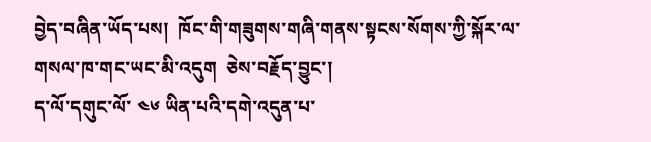བྱེད་བཞིན་ཡོད་པས།  ཁོང་གི་གཟུགས་གཞི་གནས་སྟངས་སོགས་ཀྱི་སྐོར་ལ་གསལ་ཁ་གང་ཡང་མི་འདུག  ཅེས་བརྗོད་བྱུང་།
ད་ལོ་དགུང་ལོ་ ༤༦ ཡིན་པའི་དགེ་འདུན་པ་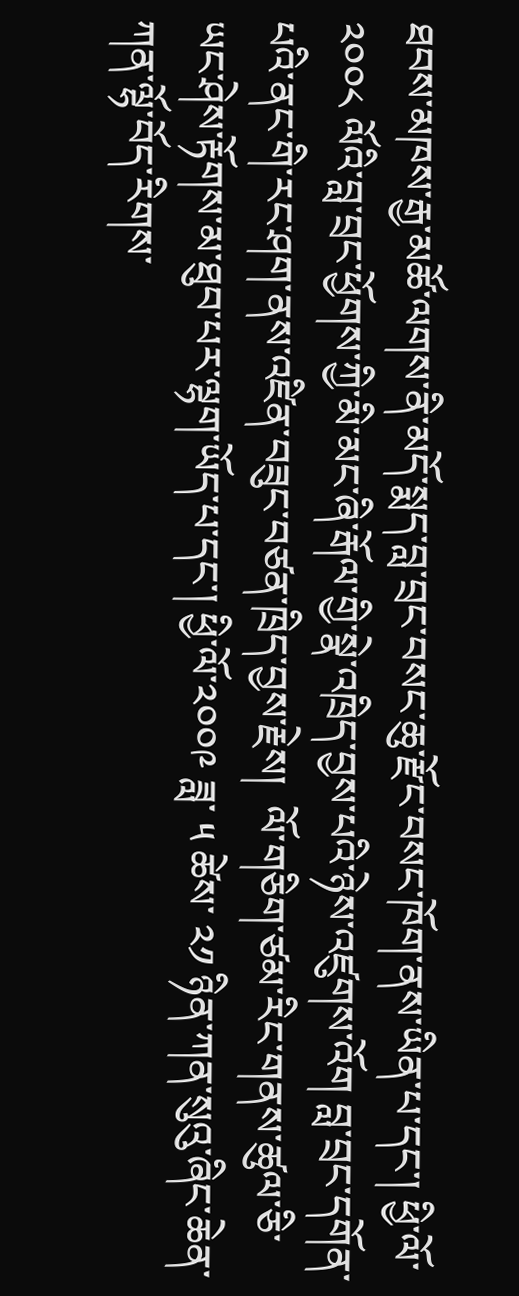ཐབས་མཁས་རྒྱ་མཚོ་ལགས་ནི་མདོ་སྨད་བླ་བྲང་བསང་ཆུ་རྫོང་བསང་ཁོག་ནས་ཡིན་པ་དང་། ཕྱི་ལོ་ ༢༠༠༨ ལོའི་བླ་བྲང་ཕྱོགས་ཀྱི་མི་མང་ཞི་རྒོལ་གྱི་སྣེ་འཁྲིད་བྱས་པའི་ཉེས་འཛུགས་འོག བླ་བྲང་དགོན་པའི་ནང་གི་རང་ཤག་ནས་འཛིན་བཟུང་བཙན་ཁྲིད་བྱས་རྗེས།  ལོ་གཅིག་ཙམ་རིང་གནས་ཚུལ་ཅི་ཡང་ཤེས་རྟོགས་མ་ཐུབ་པར་ལྷག་ཡོད་པ་དང་། ཕྱི་ལོ་༢༠༠༩ ཟླ་ ༥ ཚེས་ ༢༡ ཉིན་ཀན་སུའུ་ཞིང་ཆེན་ཀན་ལྷོ་བོད་རིགས་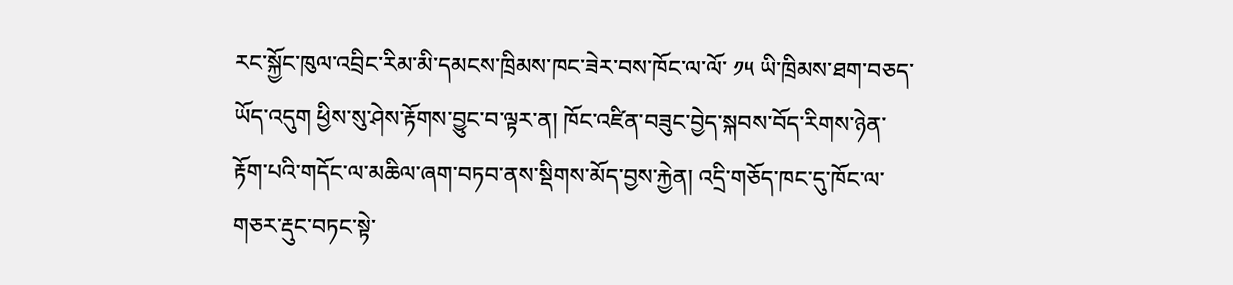རང་སྐྱོང་ཁུལ་འབྲིང་རིམ་མི་དམངས་ཁྲིམས་ཁང་ཟེར་བས་ཁོང་ལ་ལོ་ ༡༥ ཡི་ཁྲིམས་ཐག་བཅད་ཡོད་འདུག ཕྱིས་སུ་ཤེས་རྟོགས་བྱུང་བ་ལྟར་ན། ཁོང་འཛིན་བཟུང་བྱེད་སྐབས་བོད་རིགས་ཉེན་རྟོག་པའི་གདོང་ལ་མཆིལ་ཞག་བཏབ་ནས་སྡིགས་མོད་བྱས་རྐྱེན། འདྲི་གཅོད་ཁང་དུ་ཁོང་ལ་གཅར་རྡུང་བཏང་སྟེ་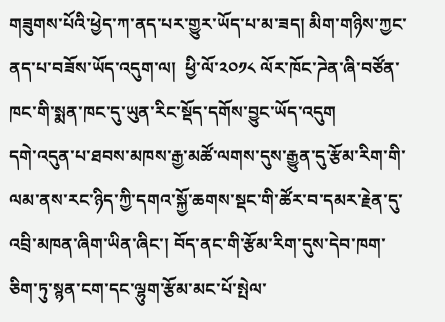གཟུགས་པོའི་ཕྱེད་ཀ་ནད་པར་གྱུར་ཡོད་པ་མ་ཟད། མིག་གཉིས་ཀྱང་ནད་པ་བཟོས་ཡོད་འདུག་ལ།  ཕྱི་ལོ་༢༠༡༨ ལོར་ཁོང་ཌེན་ཞི་བཙོན་ཁང་གི་སྨན་ཁང་དུ་ཡུན་རིང་སྡོད་དགོས་བྱུང་ཡོད་འདུག
དགེ་འདུན་པ་ཐབས་མཁས་རྒྱ་མཚོ་ལགས་དུས་རྒྱུན་དུ་རྩོམ་རིག་གི་ལམ་ནས་རང་ཉིད་ཀྱི་དགའ་སྐྱོ་ཆགས་སྡང་གི་ཚོར་བ་དམར་རྗེན་དུ་འབྲི་མཁན་ཞིག་ཡིན་ཞིང་། བོད་ནང་གི་རྩོམ་རིག་དུས་དེབ་ཁག་ཅིག་ཏུ་སྙན་ངག་དང་ལྷུག་རྩོམ་མང་པོ་སྤེལ་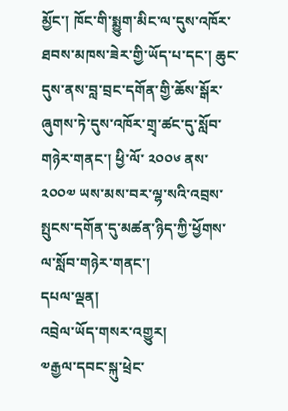མྱོང་། ཁོང་གི་སྨྱུག་མིང་ལ་དུས་འཁོར་ཐབས་མཁས་ཟེར་གྱི་ཡོད་པ་དང་། ཆུང་དུས་ནས་བླ་བྲང་དགོན་གྱི་ཆོས་སྒོར་ཞུགས་ཏེ་དུས་འཁོར་གྲྭ་ཚང་དུ་སློབ་གཉེར་གནང་། ཕྱི་ལོ་ ༢༠༠༦ ནས་ ༢༠༠༧ ཡས་མས་བར་ལྷ་སའི་འབྲས་སྤུངས་དགོན་དུ་མཚན་ཉིད་ཀྱི་ཕྱོགས་ལ་སློབ་གཉེར་གནང་།
དཔལ་ལྡན།
འབྲེལ་ཡོད་གསར་འགྱུར།
༧རྒྱལ་དབང་སྐུ་ཕྲེང་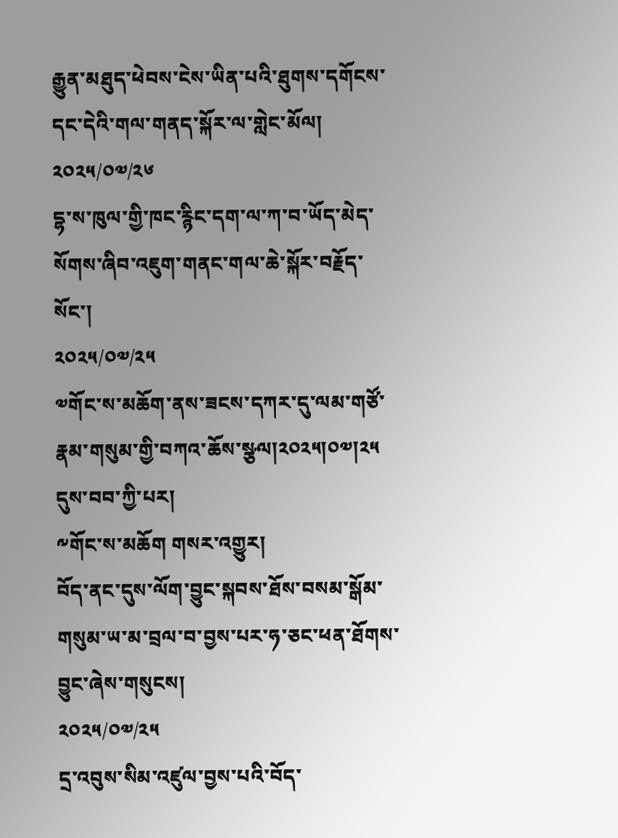རྒྱུན་མཐུད་ཕེབས་ངེས་ཡིན་པའི་ཐུགས་དགོངས་དང་དེའི་གལ་གནད་སྐོར་ལ་གླེང་མོལ།
༢༠༢༥/༠༧/༢༦
དྷ་ས་ཁུལ་གྱི་ཁང་རྙིང་དག་ལ་ཀ་བ་ཡོད་མེད་སོགས་ཞིབ་འཇུག་གནང་གལ་ཆེ་སྐོར་བརྗོད་སོང་།
༢༠༢༥/༠༧/༢༥
༧གོང་ས་མཆོག་ནས་ཟངས་དཀར་དུ་ལམ་གཙོ་རྣམ་གསུམ་གྱི་བཀའ་ཆོས་སྩལ།༢༠༢༥།༠༧།༢༥ དུས་བབ་ཀྱི་པར།
༸གོང་ས་མཆོག གསར་འགྱུར།
བོད་ནང་དུས་ལོག་བྱུང་སྐབས་ཐོས་བསམ་སྒོམ་གསུམ་ཡ་མ་བྲལ་བ་བྱས་པར་ཧ་ཅང་ཕན་ཐོགས་བྱུང་ཞེས་གསུངས།
༢༠༢༥/༠༧/༢༥
དྲ་འབུས་སིམ་འཛུལ་བྱས་པའི་བོད་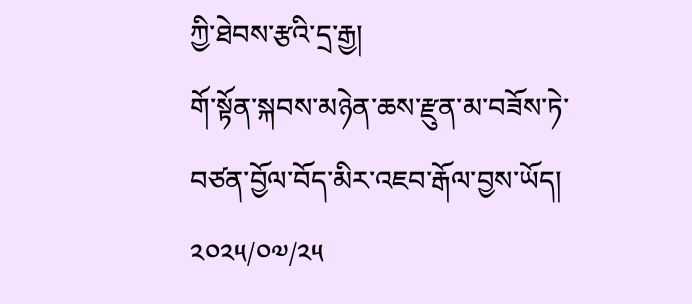ཀྱི་ཐེབས་རྩའི་དྲ་རྒྱ།
གོ་སྟོན་སྐབས་མཉེན་ཆས་རྫུན་མ་བཟོས་ཏེ་བཙན་བྱོལ་བོད་མིར་འཇབ་རྒོལ་བྱས་ཡོད།
༢༠༢༥/༠༧/༢༥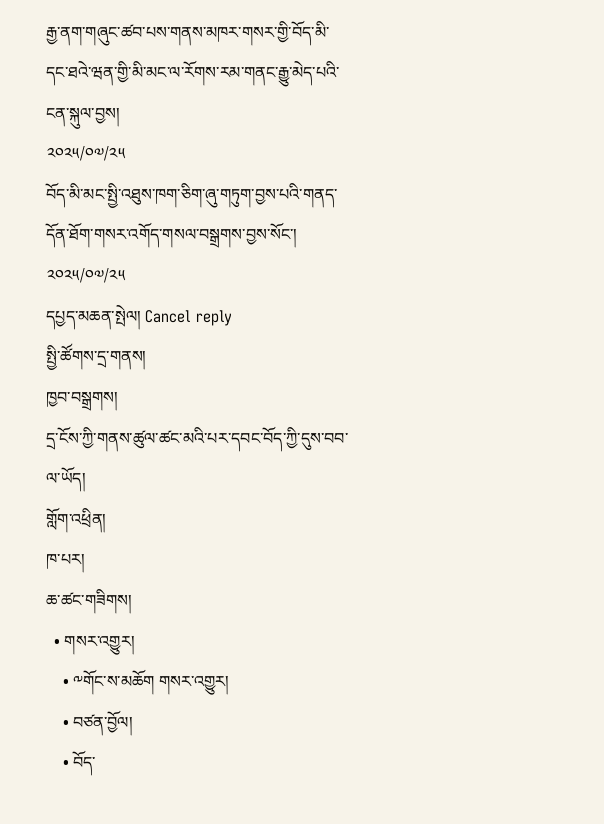རྒྱ་ནག་གཞུང་ཚབ་པས་གནས་མཁར་གསར་གྱི་བོད་མི་དང་ཐའེ་ཝན་གྱི་མི་མང་ལ་རོགས་རམ་གནང་རྒྱུ་མེད་པའི་ངན་སྐུལ་བྱས།
༢༠༢༥/༠༧/༢༥
བོད་མི་མང་སྤྱི་འཐུས་ཁག་ཅིག་ཞུ་གཏུག་བྱས་པའི་གནད་དོན་ཐོག་གསར་འགོད་གསལ་བསྒྲགས་བྱས་སོང་།
༢༠༢༥/༠༧/༢༥
དཔྱད་མཆན་སྤེལ། Cancel reply
སྤྱི་ཚོགས་དྲ་གནས།
ཁྱབ་བསྒྲགས།
དྲ་ངོས་ཀྱི་གནས་ཚུལ་ཚང་མའི་པར་དབང་བོད་ཀྱི་དུས་བབ་ལ་ཡོད།
གློག་འཕྲིན།
ཁ་པར།
ཆ་ཚང་གཟིགས།
  • གསར་འགྱུར།
    • ༸གོང་ས་མཆོག གསར་འགྱུར།
    • བཙན་བྱོལ།
    • བོད་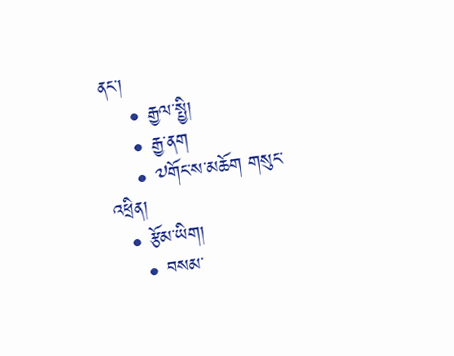ནང་།
    • རྒྱལ་སྤྱི།
    • རྒྱ་ནག
    • ༧གོང་ས་མཆོག གསུང་འཕྲིན།
  • རྩོམ་ཡིག།
    • བསམ་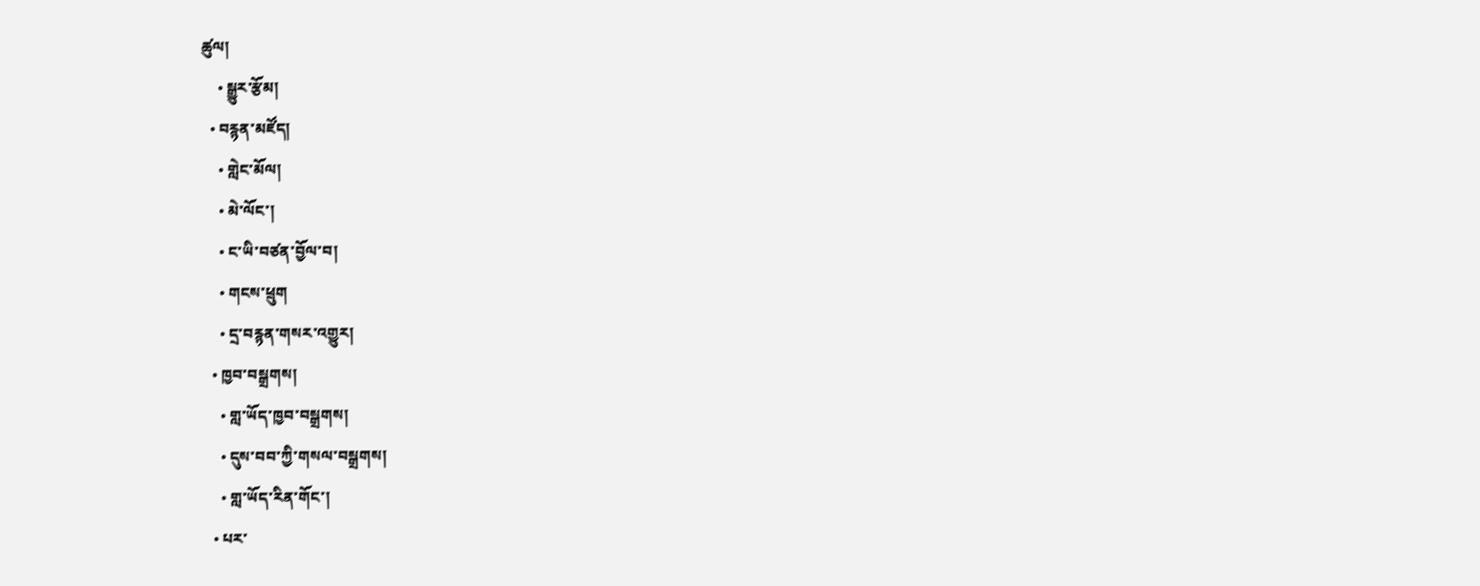ཚུལ།
    • སྒྱུར་རྩོམ།
  • བརྙན་མཛོད།
    • གླེང་མོལ།
    • མེ་ལོང་།
    • ང་ཡི་བཙན་བྱོལ་བ།
    • གངས་ཕྲུག
    • དྲ་བརྙན་གསར་འགྱུར།
  • ཁྱབ་བསྒྲགས།
    • གླ་ཡོད་ཁྱབ་བསྒྲགས།
    • དུས་བབ་ཀྱི་གསལ་བསྒྲགས།
    • གླ་ཡོད་རིན་གོང་།
  • པར་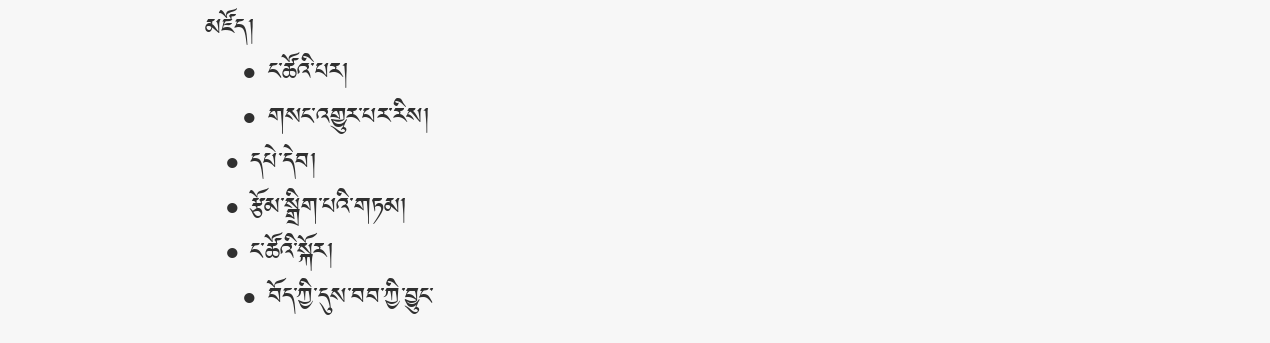མཛོད།
    • ང་ཚོའི་པར།
    • གསང་འགྱུར་པར་རིས།
  • དཔེ་དེབ།
  • རྩོམ་སྒྲིག་པའི་གཏམ།
  • ང་ཚོའི་སྐོར།
    • བོད་ཀྱི་དུས་བབ་ཀྱི་བྱུང་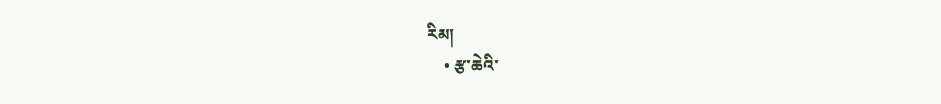རིམ།
    • རྩ་ཆེའི་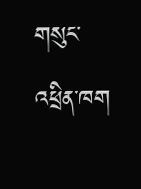གསུང་འཕྲིན་ཁག